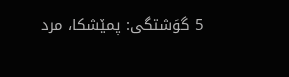5 گوَشتگی: پمێشکا، مرد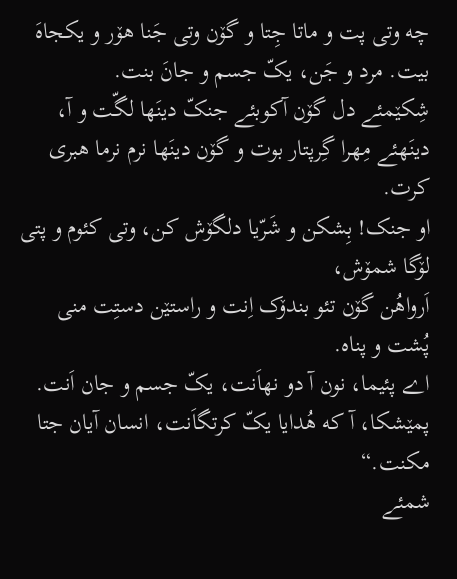چه وتی پت و ماتا جِتا و گۆن وتی جَنا هۆر و یکجاهَ بیت. مرد و جَن، یکّ جسم و جانَ بنت.
شِکێمئے دل گۆن آکوبئے جنکّ دینَها لگّت و آ، دینَهئے مِهرا گِرپتار بوت و گۆن دینَها نرم نرما هبری کرت.
او جنک! بِشکن و شَرّیا دلگۆش کن، وتی کئوم و پتی لۆگا شمۆش،
اَرواهُن گۆن تئو بندۆک اِنت و راستێن دستِت منی پُشت و پناه.
اے پئیما، نون آ دو نهاَنت، یکّ جسم و جان اَنت. پمێشکا، آ که هُدایا یکّ کرتگاَنت، انسان آیان جتا مکنت.“
شمئے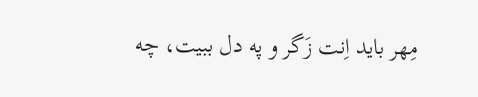مِهر باید اِنت زَگر و په دل ببیت، چه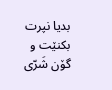بدیا نپرت بکنێت و گۆن شَرّی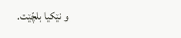و نێکیا بلچّێت.